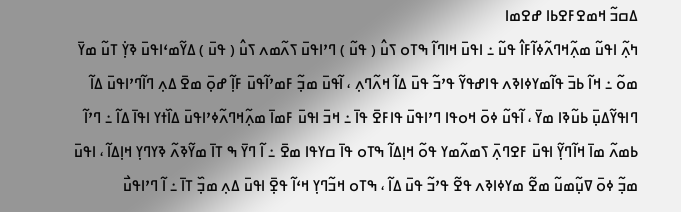ߡߛߏ߬ ߞߘߐߓߐߕߊ ߝߐߘߊ
ߤߍ߲߬ ߊߟߎ߬ ߘߍ߲߬ߞߣߍ߬ߦߊ߬ߓߊ߮ ߟߎ߬ ߸ ߊߟߎ߫ ߞߊߣߊ߬ ߒߠߋ ߖߎ߮ ( ߟߎ߬ ) ߣߴߊߟߎ߫ ߖߍ߬ߘߍ ߖߎ߮ ( ߟߎ߫ ) ߡߌ߬ߘߵߊߟߎ߫ ߢߌ߲߭ ߠߎ߬ ߘߌ߫ ߘߋ߬ ߸ ߞߊ߬ ߕߏ߫ ߟߊ߬ߘߌߦߊߢߍ ߟߊߝߟߌ߬ ߟߴߏ߬ ߟߎ߫ ߡߊ߬ ߞߍ߬ߣߍ߲ ، ߊ߬ߟߎ߫ ߘߏ߲߬ ߓߘߴߊ߬ߟߎ߫ ߓߊ߲߬ ߝߋ߲߫ ߘߐ߫ ߡߍ߲ ߣߊ߬ߣߴߊߟߎ߫ ߡߊ߬ ߣߊߟߌ߬ߡߎ߲߫ ߕߎ߬ߢߊ ߘߌ߫ ، ߊ߬ߟߎ߬ ߦߋ߫ ߞߋߟߊ ߣߴߊߟߎ߫ ߟߊߓߐ߫ ߟߊ߫ ߸ ߞߏ߫ ߊߟߎ߫ ߓߘߊ߫ ߘߍ߲߬ߞߣߍ߬ߦߴߊߟߎ߫ ߡߊ߰ߙߌ ߊߟߊ߫ ߡߊ߬ ߸ ߣߴߊ߬ ߕߘߍ߬ ߘߊ߫ ߞߊ߬ߣߌ߲߬ ߊߟߎ߫ ߓߐߣߍ߲߫ ߖߘߍ߬ߘߌ ߟߋ߬ ߞߊ߲ߡߊ߬ ߒߠߋ ߟߊ߫ ߛߌߟߊ ߘߐ߫ ߸ ߊ߬ ߣߌ߫ ߒ ߠߊ߫ ߘߌ߬ߢߍ߬ ߢߌߣߌ߲ ߞߊ߲ߡߊ߬ ، ߊߟߎ߫ ߘߏ߲߬ ߦߋ߫ ߜߎ߲߬ߘߎ߬ ߘߐ߬ ߘߌߦߊߢߍ ߟߐ߬ ߟߴߏ߬ ߟߎ߫ ߡߊ߬ ، ߒߠߋ ߞߏ߬ߣߌ߲ ߞߵߊ߬ ߟߐ߲߫ ߊߟߎ߫ ߡߍ߲ ߘߏ߲߰ ߠߊ߫ ߸ ߊ߬ ߣߴߊߟߎ߯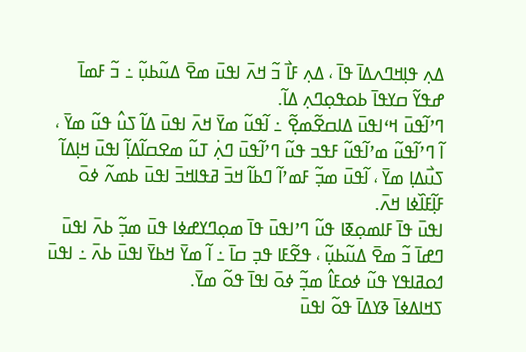ߡߍ߲ ߟߊ߲ߞߣߍߡߊ߫ ߟߊ߫ ، ߡߍ߲ ߓߊ߯ ߏ߬ ߞߍ߫ ߊߟߎ߫ ߘߐ߫ ߡߎ߬ߕߎ߲߬ ߸ ߏ߬ ߓߘߊ߫ ߝߟߌ߬ ߛߌߟߊ߫ ߕߋߟߋ߲ߣߍ߲ ߡߊ߬.
ߣߴߊ߬ߟߎ߫ ߞߵߊߟߎ߫ ߡߊߛߐ߬ߘߐ߲߬ ߸ ߊ߬ߟߎ߬ ߘߌ߫ ߞߍ߫ ߊߟߎ߫ ߡߊ߬ ߖߎ߮ ߟߎ߬ ߘߌ߫ ، ߊ߬ ߣߴߊ߬ߟߎ߬ ߘߴߊ߬ߟߎ߬ ߓߟߏ ߟߎ߬ ߣߴߊ߬ߟߎ߫ ߣߍ߲߭ ߠߎ߬ ߘߐߛߊ߬ߡߊ߲߬ ߊߟߎ߫ ߞߊ߲ߡߊ߬ ߖߎ߯ߡߊ߲ ߘߌ߫ ، ߊ߬ߟߎ߫ ߘߏ߲߬ ߓߘߴߊ߬ ߣߕߊ߬ ߞߏ߫ ߥߟߊߞߏ߫ ߊߟߎ߫ ߕߘߍ߬ ߦߋ߫ ߓߊ߲߬ߓߊ߰ߦߊ ߞߍ߫.
ߊߟߎ߫ ߟߊ߫ ߓߊߘߋ߲ߧߊ ߟߎ߬ ߣߴߊߟߎ߫ ߟߊ߫ ߘߋ߲ߣߌߝߦߊ ߟߎ߫ ߘߏ߲߬ ߕߍ߫ ߊߟߎ߫ ߣߝߊ߫ ߏ߬ ߘߐ߫ ߡߎ߬ߕߎ߲߬ ، ߟߐ߬ߓߊ ߟߏ߲ ߛߊ߫ ߸ ߊ߬ ߘߌ߫ ߞߕߌ߫ ߊߟߎ߫ ߕߍ߫ ߸ ߊߟߎ߫ ߗߋߥߊߟߌ ߟߎ߬ ߦߋߓߊ߮ ߘߏ߲߬ ߦߋ߫ ߊߟߊ߫ ߟߋ߬ ߘߌ߫.
ߖߞߊߡߦߊ߫ ߢߌߡߊ߫ ߟߋ߬ ߊߟߎ߫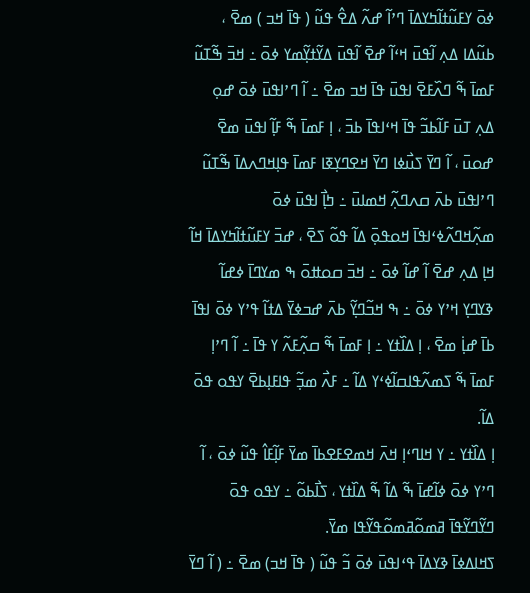ߦߋ߫ ߌߓߎ߬ߙߊ߬ߤߌߡߊ߫ ߣߴߊ߬ ߝߍ߬ ߡߐ߮ ߟߎ߬ ( ߟߊ߫ ߞߏ ) ߘߐ߫ ، ߕߎ߬ߡߊ ߡߍ߲ ߊ߬ߟߎ߫ ߞߵߊ߬ ߝߐ߫ ߊ߬ߟߎ߫ ߡߌ߬ߙߌ߲߬ߘߌ ߦߋ߫ ߸ ߞߏ߫ ߒ߬ߠߎ߬ ߓߘߊ߫ ߒ߬ ߣߍ߰ߓߐ߫ ߊߟߎ߫ ߟߊ߫ ߞߏ ߘߐ߫ ߸ ߊ߬ ߣߴߊߟߎ߫ ߦߋ߫ ߝߋ߲ ߡߍ߲ ߠߎ߫ ߓߊ߬ߕߏ߬ ߟߊ߫ ߞߵߊߟߊ߫ ߕߏ߫ ، ߊ߲ ߓߘߊ߫ ߒ߬ ߓߊ߲߬ ߊߟߎ߫ ߘߐ߫ ߝߋߎ߫ ، ߊ߬ ߣߌ߫ ߖߎ߯ߦߊ ߣߌ߫ ߞߐߣߌ߲ߧߊ ߓߘߊ߫ ߟߊ߲ߞߣߍߡߊ߫ ߒ߬ߠߎ߬ ߣߴߊߟߎ߫ ߕߍ߫ ߛߍߣߍ߲߬ ߞߘߊߎ߫ ߸ ߤߊ߲߯ ߊߟߎ߫ ߦߋ߫ ߘߍ߲߬ߞߣߍ߬ߦߵߊߟߊ߫ ߞߋߟߋ߲߫ ߡߊ߬ ߟߋ߬ ߖߐ߫ ، ߝߏ߫ ߌߓߎ߬ߙߊ߬ߤߌߡߊ߫ ߞߊ߬ ߞߊ߲ ߡߍ߲ ߝߐ߫ ߊ߬ ߝߊ߬ ߦߋ߫ ߸ ߞߏ߫ ߛߋߚߋ߫ ߒ ߘߌߣߊ߫ ߦߝߊ߬ ߢߌߣߌ߲ ߞߴߌ ߦߋ߫ ߸ ߒ ߞߏ߬ߣߌ߲߬ ߕߍ߫ ߝߏߦߌ߫ ߡߙߊ߬ ߟߴߌ ߦߋ߫ ߊߟߊ߫ ߕߊ߫ ߝߊ߲߭ ߘߐ߫ ، ߊ߲ ߡߊ߰ߙߌ ߸ ߊ߲ ߓߘߊ߫ ߒ߬ ߛߍ߲߬ߓߍ߬ ߌ ߟߊ߫ ߸ ߊ߬ ߣߴߊ߲ ߓߘߊ߫ ߒ߬ ߖߘߍ߬ߟߊߛߊ߬ߦߵߌ ߡߊ߬ ߸ ߓߍ߯ ߘߏ߲߬ ߟߊߓߊ߲ߕߐ߫ ߌߟߋ ߟߋ߫ ߡߊ߬.
ߊ߲ ߡߊ߰ߙߌ ߸ ߌ ߞߊߣߵߊ߲ ߞߍ߫ ߞߘߐߓߐߕߊ߫ ߘߌ߫ ߓߊ߲߬ߓߊ߮ ߟߎ߬ ߦߋ߫ ، ߊ߬ ߣߴߌ ߦߋ߫ ߦߊ߬ߝߊ߫ ߒ߬ ߡߊ߬ ߒ߬ ߡߊ߰ߙߌ ، ߖߊ߯ߕߋ߬ ߸ ߌߟߋ ߟߋ߫ ߣߌ߬ߣߌ߬ߟߊ߫ ߥߘߋ߬ߥߘߋ߬ߟߌ߬ߟߊ ߘߌ߫.
ߖߞߊߡߦߊ߫ ߢߌߡߊ߫ ߟߵߊߟߎ߫ ߦߋ߫ ߏ߬ ߟߎ߬ ( ߟߊ߫ ߞߏ) ߘߐ߫ ߸ ( ߊ߬ ߣߌ߫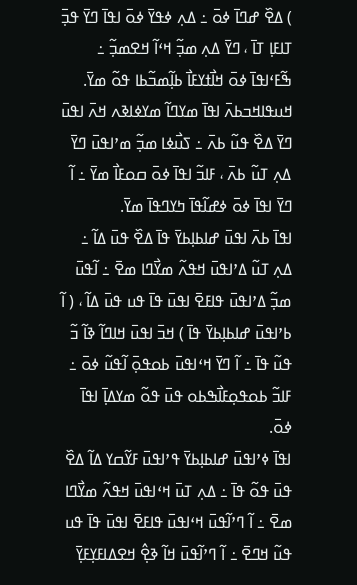) ߡߐ߰ ߝߣߊ߫ ߦߋ߫ ߸ ߡߍ߲ ߦߟߌ߫ ߦߋ߫ ߊߟߊ߫ ߣߌ߫ ߟߏ߲߫ ߠߊߓߊ߲ ߠߊ߫ ، ߣߌ߫ ߡߍ߲ ߘߏ߲߬ ߞߵߊ߬ ߞߐߘߏ߲߬ ߸ ߒ߬ߓߵߊߟߊ߫ ߦߋ߫ ߞߊ߯ߙߌߓߊ߯ ߕߊ߲߬ߘߏ߬ߕߊ ߟߋ߬ ߘߌ߫.
ߞߎߟߊߞߏߕߍ߫ ߊߟߊ߫ ߘߌߣߊ߬ ߘߌߦߊߢߍ ߞߍ߫ ߊߟߎ߫ ߣߌ߫ ߡߐ߰ ߟߎ߬ ߕߍ߫ ߸ ߖߎ߯ߦߊ ߘߏ߲߬ ߘߴߊߟߎ߫ ߣߌ߫ ߡߍ߲ ߠߎ߬ ߕߍ߫ ، ߓߊߏ߬ ߊߟߊ߫ ߦߋ߫ ߛߋߓߊ߯ ߘߌ߫ ߸ ߊ߬ ߣߌ߫ ߊߟߊ߫ ߦߋ߫ ߦߝߊ߬ߟߊ߫ ߤߌߣߟߊ߫ ߘߌ߫.
ߊߟߊ߫ ߕߍ߫ ߊߟߎ߫ ߝߊߕߊ߲ߕߌ߫ ߟߊ߫ ߡߐ߰ ߟߎ߫ ߡߊ߬ ߸ ߡߍ߲ ߠߎ߬ ߡߴߊߟߎ߫ ߞߟߍ߬ ߘߌ߯ߣߊ ߘߐ߫ ߸ ߊ߬ߟߎ߫ ߘߏ߲߬ ߡߴߊߟߎ߫ ߟߊߓߐ߫ ߊߟߎ߫ ߟߊ߫ ߟߎ ߟߎ߫ ߡߊ߬ ، ( ߊ߬ ߕߴߊߟߎ߫ ߝߊߕߊ߲ߕߌ߫ ߟߊ߫ ) ߞߏ߫ ߊߟߎ߫ ߞߊߣߊ߬ ߢߊ߬ ߏ߬ ߟߎ߬ ߟߊ߫ ߸ ߊ߬ ߣߌ߫ ߞߵߊߟߎ߫ ߕߋߟߋ߲߫ ߊ߬ߟߎ߬ ߦߋ߫ ߸ ߓߊߏ߬ ߕߋߟߋ߲ߓߊ߯ߒߕߋ ߟߎ߫ ߟߋ߬ ߘߌߡߊ߲߫ ߊߟߊ߫ ߦߋ߫.
ߊߟߊ߫ ߦߴߊߟߎ߫ ߝߊߕߊ߲ߕߌ߫ ߟߴߊߟߎ߫ ߓߌ߬ߛߌ ߡߊ߬ ߡߐ߰ ߟߎ߫ ߟߋ߬ ߟߊ߫ ߸ ߡߍ߲ ߠߎ߫ ߞߵߊߟߎ߫ ߞߟߍ߬ ߘߌ߯ߣߊ ߘߐ߫ ߸ ߊ߬ ߣߴߊ߬ߟߎ߫ ߞߵߊߟߎ߫ ߟߊߓߐ߫ ߊߟߎ߫ ߟߊ߫ ߟߎ ߟߎ߬ ߞߣߐ߫ ߸ ߊ߬ ߣߴߊ߬ߟߎ߫ ߞߊ߬ ߢߐ߲߮ ߞߐߡߊߓߌ߲ߓߌ߲߫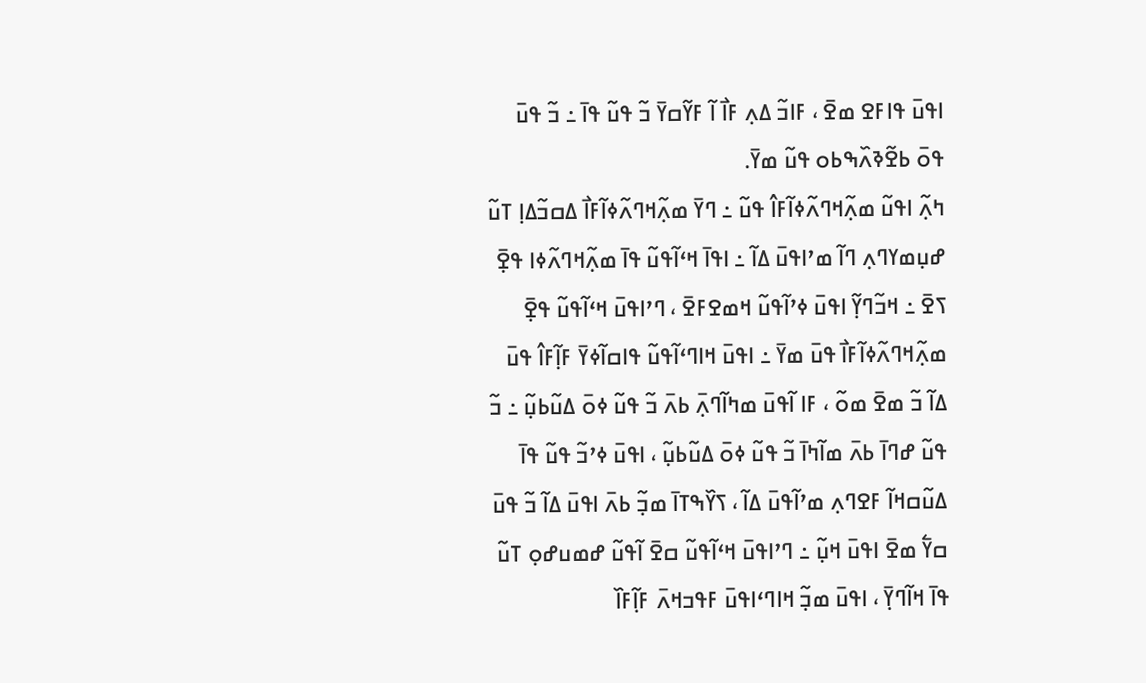ߊߟߎ߫ ߟߊߓߐ ߘߐ߫ ، ߓߊߏ߬ ߡߍ߲ ߓߊ߯ ߊ߬ ߓߌ߬ߛߌ߫ ߏ߬ ߟߎ߬ ߟߊ߫ ߸ ߏ߬ ߟߎ߫ ߟߋ߫ ߕߐ߬ߢߍ߰ߒߕߋ ߟߎ߬ ߘߌ߫.
ߤߍ߲߬ ߊߟߎ߬ ߘߍ߲߬ߞߣߍ߬ߦߊ߬ߓߊ߮ ߟߎ߬ ߸ ߣߌ߫ ߘߍ߲߬ߞߣߍ߬ߦߊ߬ߓߊ߯ ߡߛߏ߬ߡߊ߲ ߠߎ߬ ߝߎ߲ߘߌߣߍ߲ ߣߊ߬ ߘߴߊߟߎ߫ ߡߊ߬ ߸ ߊߟߊ߫ ߞߵߊ߬ߟߎ߬ ߟߊ߫ ߘߍ߲߬ߞߣߍ߬ߦߊ ߟߐ߲߫ ߖߐ߫ ߸ ߞߏ߬ߣߌ߲߬ ߊߟߎ߫ ߦߴߊ߬ߟߎ߬ ߞߘߐߓߐ߫ ، ߣߴߊߟߎ߫ ߞߵߊ߬ߟߎ߬ ߟߐ߲߫ ߘߍ߲߬ߞߣߍ߬ߦߊ߬ߓߊ߯ ߟߎ߫ ߘߌ߫ ߸ ߊߟߎ߫ ߞߊߣߵߊ߬ߟߎ߬ ߟߊߛߊ߬ߦߌ߫ ߓߊ߲߬ߓߊ߮ ߟߎ߫ ߡߊ߬ ߏ߬ ߘߐ߫ ߘߋ߬ ، ߓߊ ߊ߬ߟߎ߫ ߘߤߊ߬ߣߍ߲߫ ߕߍ߫ ߏ߬ ߟߎ߬ ߦߋ߫ ߡߎ߬ߕߎ߲߬ ߸ ߏ߬ ߟߎ߬ ߝߣߊ߫ ߕߍ߫ ߘߊ߬ߤߊ߫ ߏ߬ ߟߎ߬ ߦߋ߫ ߡߎ߬ߕߎ߲߬ ، ߊߟߎ߫ ߦߴߏ߬ ߟߎ߬ ߟߊ߫ ߡߎ߬ߛߞߊ߬ ߓߐߣߍ߲ ߘߴߊ߬ߟߎ߫ ߡߊ߬ ، ߖߌ߰ߒߠߊ߫ ߘߏ߲߬ ߕߍ߫ ߊߟߎ߫ ߡߊ߬ ߏ߬ ߟߎ߫ ߛߌ߱ ߘߐ߫ ߊߟߎ߫ ߞߎ߲߬ ߸ ߣߴߊߟߎ߫ ߞߵߊ߬ߟߎ߬ ߛߐ߫ ߊ߬ߟߎ߬ ߝߘߎߝߋ߲ ߠߎ߬ ߟߊ߫ ߞߊ߬ߣߌ߲߫ ، ߊߟߎ߫ ߘߏ߲߬ ߞߊߣߵߊߟߎ߫ ߓߟߏߞߍ߫ ߓߊ߲߬ߓߊ߰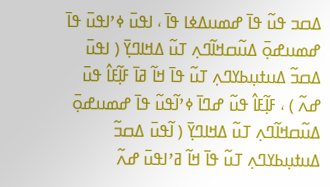ߡߛߏ ߟߎ߬ ߟߊ߫ ߝߘߎߡߦߊ ߟߊ߫ ، ߊߟߎ߫ ߦߴߊߟߎ߫ ߟߊ߫ ߝߘߎߝߋ߲߫ ߡߎ߬ߛߞߊ߬ߣߍ߲ ߠߎ߬ ߡߞߊߣߌ߲߫ ( ߊߟߎ߫ ߡߛߏ߬ ߡߎߙߎ߲ߕߌߣߍ߲ ߠߎ߬ ߟߊ߫ ߞߊ߬ ߥߊ߫ ߓߊ߲߬ߓߊ߮ ߟߎ߫ ߝߍ߬ ) ، ߓߊ߲߬ߓߊ߮ ߟߎ߬ ߝߣߊ߫ ߦߴߊ߬ߟߎ߬ ߟߊ߫ ߝߘߎߝߋ߲߫ ߡߎ߬ߛߞߊ߬ߣߍ߲ ߠߎ߬ ߡߞߊߣߌ߲߫ ( ߊ߬ߟߎ߫ ߡߛߏ߬ ߡߎߙߎ߲ߕߌߣߍ߲ ߠߎ߬ ߟߊ߫ ߞߊ߬ ߥߴߊߟߎ߫ ߝߍ߬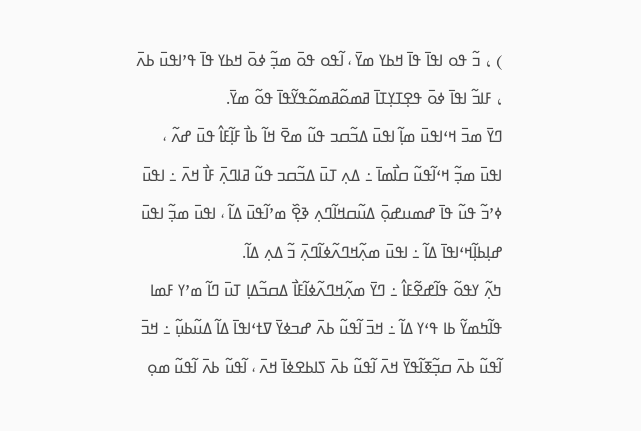) ، ߏ߬ ߟߋ ߊߟߊ߫ ߟߊ߫ ߞߕߌ ߘߌ߫ ، ߊ߬ߟߋ ߟߋ߫ ߘߏ߲߬ ߦߋ߫ ߞߕߌ ߟߊ߫ ߟߴߊߟߎ߫ ߕߍ߫ ، ߓߊߏ߬ ߊߟߊ߫ ߦߋ߫ ߟߐ߲ߠߌ߲ߠߊ߫ ߥߘߋ߬ߥߘߋ߬ߟߌ߬ߟߊ߫ ߟߋ߬ ߘߌ߫.
ߣߌ߫ ߘߏ߫ ߞߵߊߟߎ߫ ߘߊ߲߬ ߊߟߎ߫ ߡߏ߬ߛߏ ߟߎ߬ ߘߐ߫ ߞߊ߬ ߕߊ߯ ߓߊ߲߬ߓߊ߮ ߟߎ߫ ߝߍ߬ ، ߊߟߎ߫ ߘߏ߲߬ ߞߵߊ߬ߟߎ߬ ߛߊ߯ߘߊ߫ ߸ ߡߍ߲ ߠߎ߫ ߡߏ߬ߛߏ ߟߎ߬ ߥߊߣߍ߲߫ ߓߊ߯ ߞߍ߫ ߸ ߊߟߎ߫ ߦߴߏ߬ ߟߎ߬ ߟߊ߫ ߝߘߎߝߋ߲߫ ߡߎ߬ߛߞߊ߬ߣߍ߲ ߢߐ߲߰ ߘߴߊ߬ߟߎ߫ ߡߊ߬ ، ߊߟߎ߫ ߘߏ߲߬ ߊߟߎ߫ ߝߊ߲ߕߊ߲߬ߞߵߊߟߊ߫ ߡߊ߬ ߸ ߊߟߎ߫ ߘߍ߲߬ߞߣߍ߬ߦߊ߬ߣߍ߲߫ ߏ߬ ߡߍ߲ ߡߊ߬.
ߤߍ߲߬ ߌߟߋ߬ ߟߊ߬ߝߐ߬ߓߊ߮ ߸ ߣߌ߫ ߘߍ߲߬ߞߣߍ߬ߦߊ߬ߓߊ߯ ߡߛߏ߬ߡߊ߲ ߠߎ߫ ߣߊ߬ ߘߴߌ ߓߘߊ ߟߊ߬ߤߘߌ߬ ߕߊ ߟߵߌ ߡߊ߬ ߸ ߞߏ߫ ߊ߬ߟߎ߬ ߕߍ߫ ߝߏߦߌ߫ ߜߙߵߊߟߊ߫ ߡߊ߬ ߡߎ߬ߕߎ߲߬ ߸ ߞߏ߫ ߊ߬ߟߎ߬ ߕߍ߫ ߛߏ߲߬ߧߊ߬ߟߌ߫ ߞߍ߫ ߊ߬ߟߎ߬ ߕߍ߫ ߖߊߕߐߦߊ߫ ߞߍ߫ ، ߊ߬ߟߎ߬ ߕߍ߫ ߊ߬ߟߎ߬ ߘߋ߲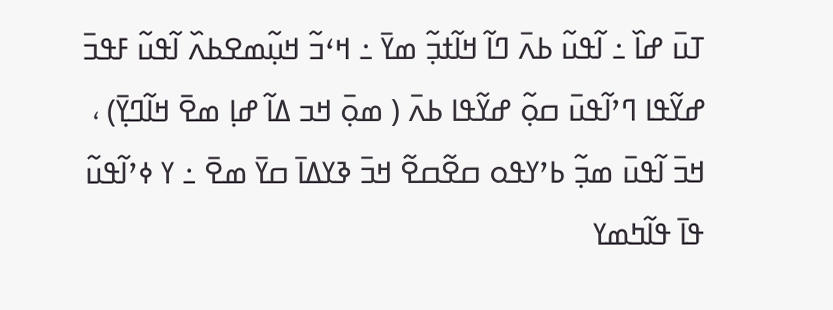ߠߎ߫ ߝߊ߰ ߸ ߊ߬ߟߎ߬ ߕߍ߫ ߣߊ߬ ߞߊ߬ߙߏ߲߬ ߘߌ߫ ߸ ߞߵߏ߬ ߞߎ߲߬ߘߐߕߍ߰ ߊ߬ߟߎ߬ ߓߟߏ߫ ߝߌ߬ߟߊ ߣߴߊ߬ߟߎ߫ ߛߋ߲߬ ߝߌ߬ߟߊ ߕߍ߫ ( ߘߋ߲߫ ߞߏ ߡߊ߬ ߝߊ߲ ߘߐ߫ ߞߊ߬ߣߌ߲߫) ، ߞߏ߫ ߊ߬ߟߎ߫ ߘߏ߲߬ ߕߴߌߟߋ ߛߐ߬ߛߐ߬ ߞߏ߫ ߢߌߡߊ߫ ߛߌ߫ ߘߐ߫ ߸ ߌ ߦߴߊ߬ߟߎ߬ ߟߊ߫ ߟߊ߬ߤߘߌ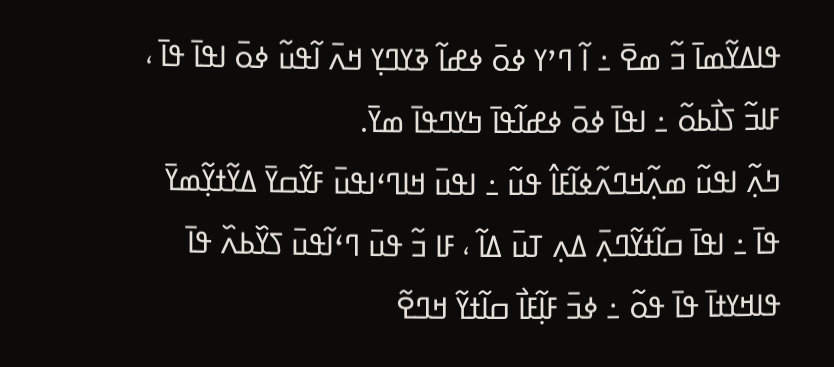ߟߊߡߌ߬ߘߊ߫ ߏ߬ ߘߐ߫ ߸ ߊ߬ ߣߴߌ ߦߋ߫ ߦߝߊ߬ ߢߌߣߌ߲ ߞߍ߫ ߊ߬ߟߎ߬ ߦߋ߫ ߊߟߊ߫ ߟߊ߫ ، ߓߊߏ߬ ߖߊ߯ߕߋ߬ ߸ ߊߟߊ߫ ߦߋ߫ ߦߝߊ߬ߟߊ߫ ߤߌߣߟߊ߫ ߘߌ߫.
ߤߍ߲߬ ߊߟߎ߬ ߘߍ߲߬ߞߣߍ߬ߦߊ߬ߓߊ߮ ߟߎ߬ ߸ ߊߟߎ߫ ߞߊߣߵߊߟߎ߫ ߓߌ߬ߛߌ߫ ߡߌ߬ߙߌ߲߬ߘߌ߫ ߟߊ߫ ߸ ߊߟߊ߫ ߛߊ߬ߙߌ߬ߣߍ߲߫ ߡߍ߲ ߠߎ߫ ߡߊ߬ ، ߓߊ ߏ߬ ߟߎ߫ ߣߵߊ߬ߟߎ߫ ߖߌ߰ߕߍ߰ ߟߊ߫ ߟߊߞߌߙߊ߫ ߟߊ߫ ߟߋ߬ ߸ ߦߏ߫ ߓߊ߲߬ߓߊ߯ ߛߊ߬ߙߌ߬ ߞߣߐ߬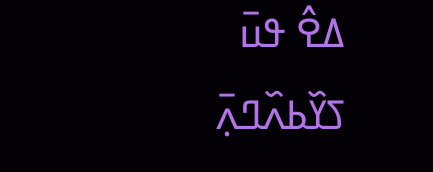ߡߐ߮ ߟߎ߫ ߖߌ߰ߕߍ߰ߣߍ߲߫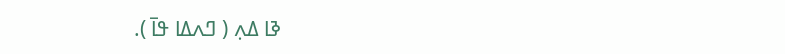ߢߊ ߡߍ߲ ( ߣߍߡߊ ߟߊ߫ ).